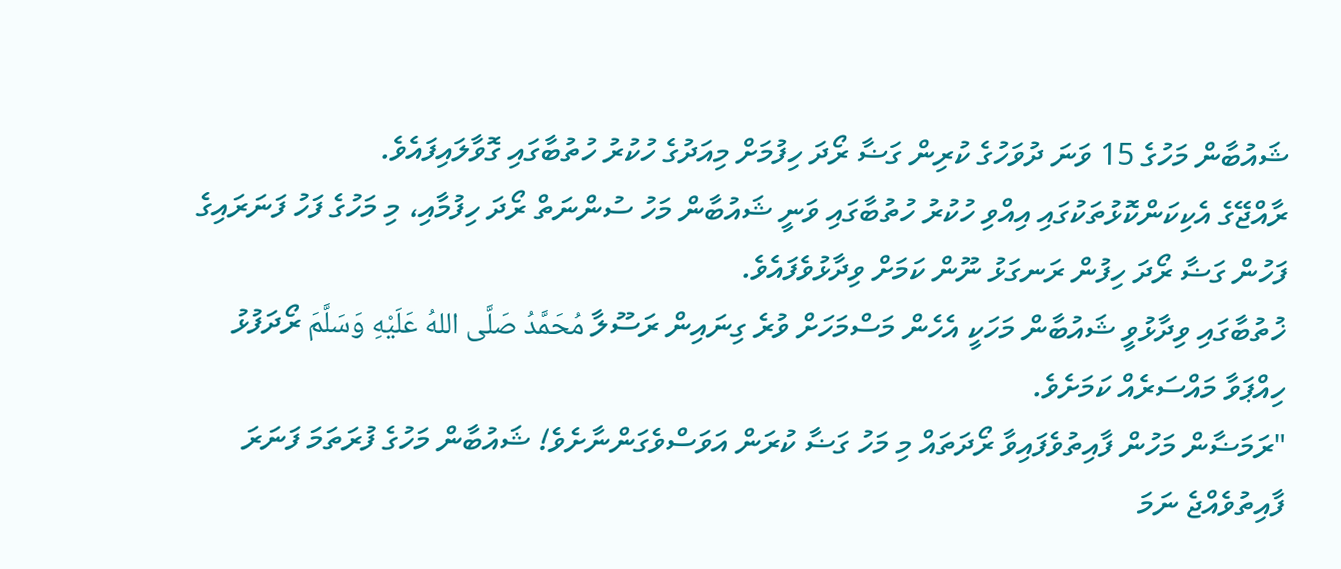ޝައުބާން މަހުގެ 15 ވަނަ ދުވަހުގެ ކުރިން ގަޟާ ރޯދަ ހިފުމަށް މިއަދުގެ ހުކުރު ހުތުބާގައި ގޮވާލައިފައެވެ.
ރާއްޖޭގެ އެކިކަންކޮޅުތަކުގައި އިއްވި ހުކުރު ހުތުބާގައި ވަނީ ޝައުބާން މަހު ސުންނަތް ރޯދަ ހިފުމާއި، މި މަހުގެ ފަހު ފަނަރައިގެ ފަހުން ގަޟާ ރޯދަ ހިފުން ރަނގަޅު ނޫން ކަމަށް ވިދާޅުވެފައެވެ.
ޚުތުބާގައި ވިދާޅުވީ ޝައުބާން މަހަކީ އެހެން މަސްމަހަށް ވުރެ ގިނައިން ރަސޫލާ مُحَمَّدُ صَلَّى اللهُ عَلَيْهِ وَسَلَّمَ ރޯދަފުޅު ހިއްޕަވާ މައްސަރެއް ކަމަށެވެ.
"ރަމަޟާން މަހުން ފާއިތުވެފައިވާ ރޯދަތައް މި މަހު ގަޟާ ކުރަން އަވަސްވެގަންނާށެވެ! ޝައުބާން މަހުގެ ފުރަތަމަ ފަނަރަ ފާއިތުވެއްޖެ ނަމަ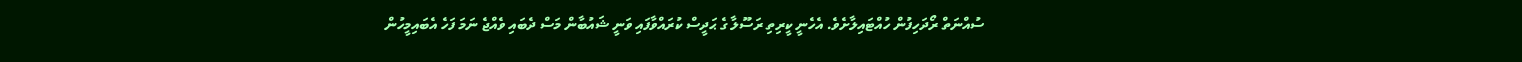ސުއްނަތް ރޯދަހިފުން ހުއްޓައިލާށެވެ. އެހެނީ ކީރިތި ރަސޫލާ ގެ ޙަދީސް ކުރައްވާފައި ވަނީ ޝައުބާން މަސް ދެބައި ވެއްޖެ ނަމަ ފަހެ އެބައިމީހުން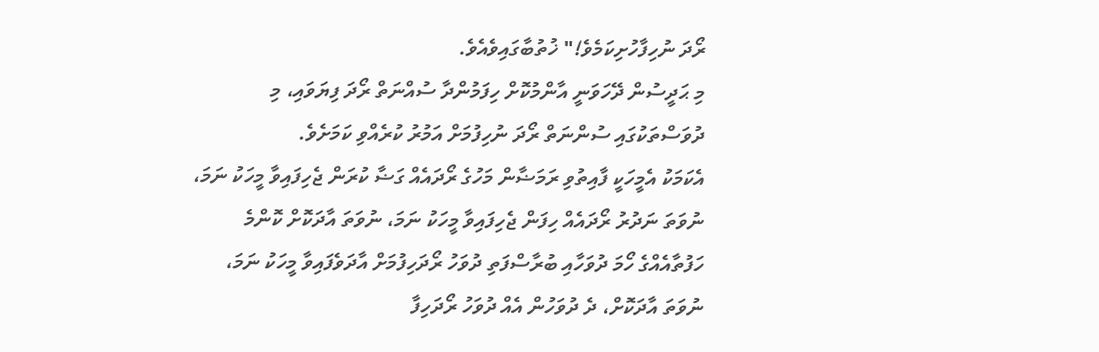ރޯދަ ނުހިފާހުށިކަމެވެ!" ޚުތުބާގައިވެއެވެ.
މި ޙަދީސުން ދޭހަވަނީ އާންމުކޮށް ހިފަމުންދާ ސުއްނަތް ރޯދަ ފިޔަވައި، މި ދުވަސްތަކުގައި ސުންނަތް ރޯދަ ނުހިފުމަށް އަމުރު ކުރެއްވި ކަމަށެވެ.
އެކަމަކު އެމީހަކީ ފާއިތުވި ރަމަޟާން މަހުގެ ރޯދައެއް ގަޟާ ކުރަން ޖެހިފައިވާ މީހަކު ނަމަ، ނުވަތަ ނަދުރު ރޯދައެއް ހިފަން ޖެހިފައިވާ މީހަކު ނަމަ، ނުވަތަ އާދަކޮށް ކޮންމެ ހަފުތާއެއްގެ ހޯމަ ދުވަހާއި ބުރާސްފަތި ދުވަހު ރޯދަހިފުމަށް އާދަވެފައިވާ މީހަކު ނަމަ، ނުވަތަ އާދަކޮށް، ދެ ދުވަހުން އެއް ދުވަހު ރޯދަހިފާ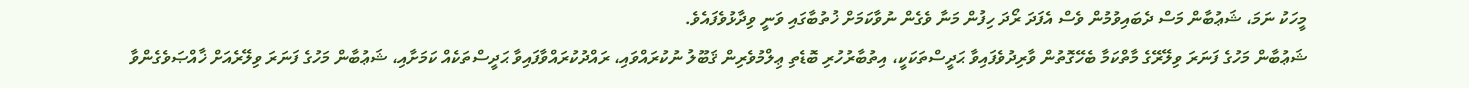މީހަކު ނަމަ، ޝަޢުބާން މަސް ދެބައިވުމުން ވެސް އެފަދަ ރޯދަ ހިފުން މަނާ ވެގެން ނުވާކަމަށް ޚުތުބާގައި ވަނީ ވިދާޅުވެފައެވެ.
ޝަޢުބާން މަހުގެ ފަނަރަ ވިލޭރޭގެ މާތްކަމާ ބެހޭގޮތުން ވާރިދުވެފައިވާ ޙަދީސްތަކަކީ، އިތުބާރުހުރި ބޮޑެތި ޢިލްމުވެރިން ޤަބޫލު ނުކުރައްވައި، ރައްދުކުރައްވާފައިވާ ޙަދީސްތަކެއް ކަމަށާއި، ޝަޢުބާން މަހުގެ ފަނަރަ ވިލޭރެއަށް ޚާއްޞަވެގެންވާ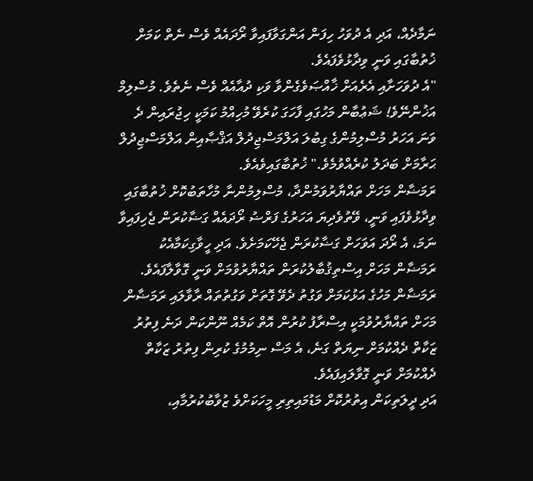ނަމާދެއް، އަދި އެ ދުވަހު ހިފަން އަންގަވާފައިވާ ރޯދައެއް ވެސް ނެތް ކަމަށް ޚުތުބާގައި ވަނީ ވިދާޅުވެފައެވެ.
"އެ ދުވަހަށާއި އެރެއަށް ޚާއްޞަވެގެންވާ ވަކި ދުއާއެއް ވެސް ނެތެވެ. މުސްލިމް އަޚުންނޭވެ! ޝަޢުބާން މަހުގައި ފާހަގަ ކުރެވޭ މުހިއްމު ކަމަކީ ހިޖުރައިން ދެ ވަނަ އަހަރު މުސްލިމުންގެ ގިބުލަ އަލްމަސްޖިދުލް އަޤްޞާއިން އަލްމަސްޖިދުލް ޙަރާމަށް ބަދަލު ކުރެއްވުމެވެ." ޚުތުބާގައިވެއެވެ.
ރަމަޟާން މަހަށް ތައްޔާރުވަމުންދާ، މުސްލިމުންނާ މުހާތަބުކޮށް ޚުތުބާގައި ވިދާޅުވެފައި ވަނީ، ވޭތުވެދިޔަ އަހަރުގެ ފަރްޟު ރޯދައެއް ގަޟާކުރަން ޖެހިފައިވާ ނަމަ، އެ ރޯދަ އަވަހަށް ގަޟާކުރަން ޖެހޭކަމަށެވެ. އަދި ހީވާގިކަމާއެކު ރަމަޟާން މަހަށް އިސްތިޤުބާލުކުރަން ތައްޔާރުވުމަށް ވަނީ ގޮވާލާފައެވެ. ރަމަޟާން މަހުގެ އަޅުކަމަށް ވަގުތު ދެވޭ ގޮތަށް ވަގުތުތައް ރާވާލައި ރަމަޟާން މަހަށް ތައްޔާރުވުމަކީ އިސްރާފު ކުރުން އޮތް ކަމެއް ނޫންކަން ދަނެ ފިތުރު ޒަކާތް ދެއްކުމަށް ނިޔަތް ގަނެ، އެ މަސް ނިމުމުގެ ކުރިން ފިތުރު ޒަކާތް ދެއްކުމަށް ވަނީ ގޮވާލައިފައެވެ.
އަދި ދީލަތިކަން އިތުރުކޮށް މަޑުމައިތިރި މީހަކަށްވެ ޒުވާބުކުރުމާއި،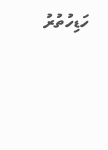ހަޑިހުތުރު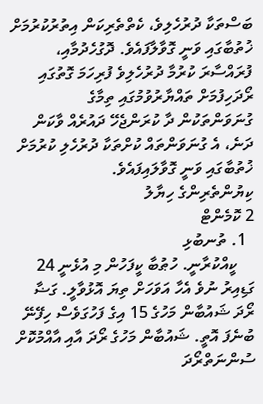ބަސްތަކާ ދުރުހެލިވެ، ކެތްތެރިކަން އިތުރުކުރުމަށް ޚުތުބާގައި ވަނީ ގޮވާލާފައެވެ. ދޮގުހެދުމާއި، ފުރައްސާރަ ކުރުމާ ދުރުހެލިވެ ފުރިހަމަ ގޮތުގައި ރޯދަހިފުމަށް ތައްޔާރުވުމުގައި ތިމާގެ ގުނަވަންތަކުން ދާ ކުރަންޖެހޭ ދައުރެއް ވާކަން ދަނެ، އެ ގުނަވަންތައް ކުށްތަކާ ދުރުހެލި ކުރުމަށް ޚުތުބާގައި ވަނީ ގޮވާލައިފައެވެ.
ކިޔުންތެރިންގެ ހިޔާލު
2 ކޮމެންޓް
  1. ތުނބުޅި
    ކީއްކުރާނީ. ހުޠުބާ ކީފަހުން މި އުޅެނީ 24 ގަޑިއިރު ނުވެ އެހާ އަވަހަށް ތިޔަ އޮޅުވާލީ. ގަޟާ ރޯދަ ޝައުބާން މަހުގެ 15 އިގެ ފަހުގަވެސް ހިފޭނޭ ބުނެފަ އޮތީ. ޝައުބާން މަހުގެ ރޯދަ އާއި އާއްމުކޮށް ސުންނަތްރޯދަ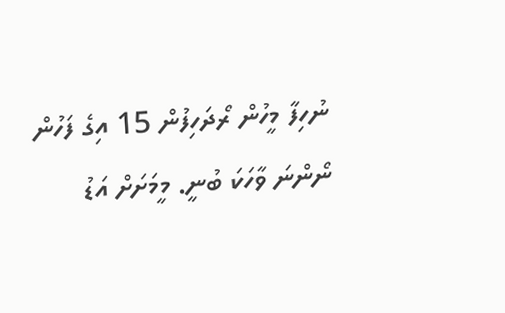ނުހިފާ މީހުން ރޯދަހިފުން 15 އިގެ ފަހުން ނޯންނަ ވާހަކަ ބުނީ. މީމަށަށް އަޑު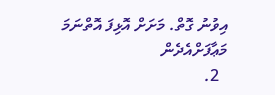އިވުނު ގޮތް. މަށަށް އޮޅިފަ އޮތްނަމަ މަޢާފަށްއެދެން
  2.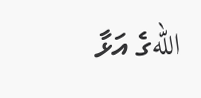اللهގެ އަޅާ